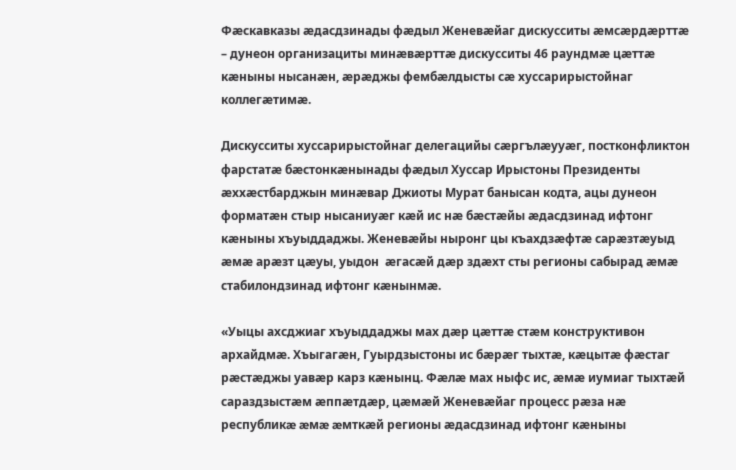Фæскавказы æдасдзинады фæдыл Женевæйаг дискусситы æмсæрдæрттæ – дунеон организациты минæвæрттæ дискусситы 46 раундмæ цæттæ кæныны нысанæн, æрæджы фембæлдысты сæ хуссарирыстойнаг коллегæтимæ.

Дискусситы хуссарирыстойнаг делегацийы сæргълæууæг, постконфликтон фарстатæ бæстонкæнынады фæдыл Хуссар Ирыстоны Президенты æххæстбарджын минæвар Джиоты Мурат банысан кодта, ацы дунеон форматæн стыр нысаниуæг кæй ис нæ бæстæйы æдасдзинад ифтонг кæныны хъуыддаджы. Женевæйы ныронг цы къахдзæфтæ сарæзтæуыд æмæ арæзт цæуы, уыдон  æгасæй дæр здæхт сты регионы сабырад æмæ стабилондзинад ифтонг кæнынмæ.

«Уыцы ахсджиаг хъуыддаджы мах дæр цæттæ стæм конструктивон архайдмæ. Хъыгагæн, Гуырдзыстоны ис бæрæг тыхтæ, кæцытæ фæстаг рæстæджы уавæр карз кæнынц. Фæлæ мах ныфс ис, æмæ иумиаг тыхтæй сараздзыстæм æппæтдæр, цæмæй Женевæйаг процесс рæза нæ республикæ æмæ æмткæй регионы æдасдзинад ифтонг кæныны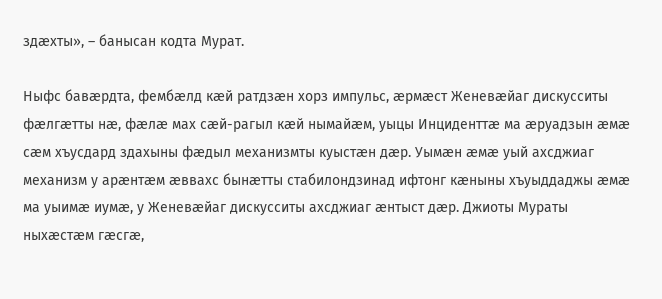здæхты», – банысан кодта Мурат.

Ныфс бавæрдта, фембæлд кæй ратдзæн хорз импульс, æрмæст Женевæйаг дискусситы фæлгæтты нæ, фæлæ мах сæй-рагыл кæй нымайæм, уыцы Инциденттæ ма æруадзын æмæ сæм хъусдард здахыны фæдыл механизмты куыстæн дæр. Уымæн æмæ уый ахсджиаг механизм у арæнтæм æввахс бынæтты стабилондзинад ифтонг кæныны хъуыддаджы æмæ ма уыимæ иумæ, у Женевæйаг дискусситы ахсджиаг æнтыст дæр. Джиоты Мураты ныхæстæм гæсгæ,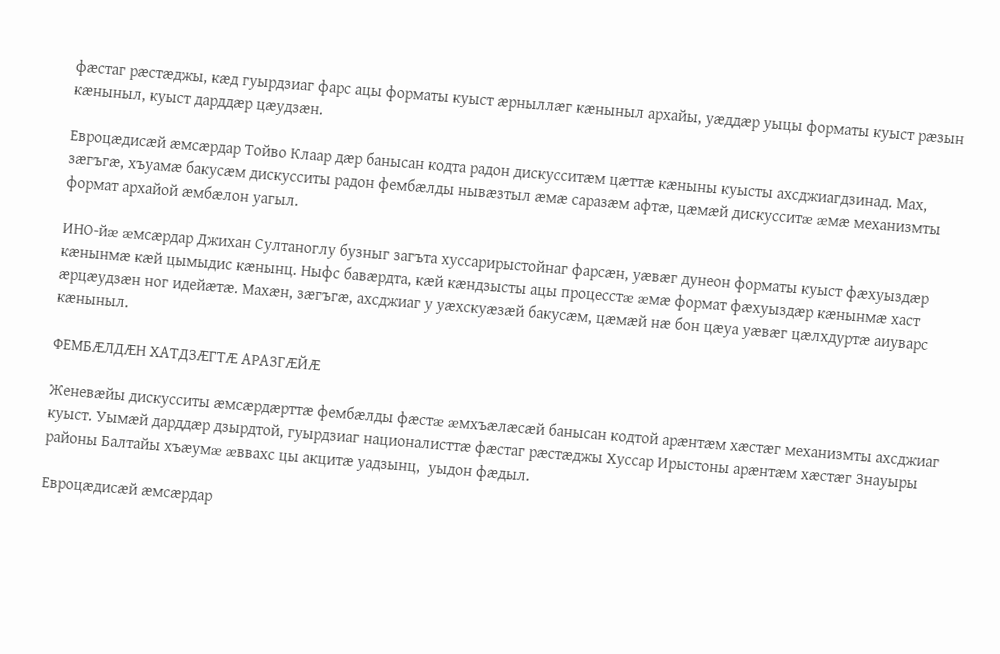фæстаг рæстæджы, кæд гуырдзиаг фарс ацы форматы куыст æрныллæг кæныныл архайы, уæддæр уыцы форматы куыст рæзын кæныныл, куыст дарддæр цæудзæн.

Евроцæдисæй æмсæрдар Тойво Клаар дæр банысан кодта радон дискусситæм цæттæ кæныны куысты ахсджиагдзинад. Мах, зæгъгæ, хъуамæ бакусæм дискусситы радон фембæлды нывæзтыл æмæ саразæм афтæ, цæмæй дискусситæ æмæ механизмты формат архайой æмбæлон уагыл.

ИНО-йæ æмсæрдар Джихан Султаноглу бузныг загъта хуссарирыстойнаг фарсæн, уæвæг дунеон форматы куыст фæхуыздæр кæнынмæ кæй цымыдис кæнынц. Ныфс бавæрдта, кæй кæндзысты ацы процесстæ æмæ формат фæхуыздæр кæнынмæ хаст æрцæудзæн ног идейæтæ. Махæн, зæгъгæ, ахсджиаг у уæхскуæзæй бакусæм, цæмæй нæ бон цæуа уæвæг цæлхдуртæ аиуварс кæныныл.

ФЕМБÆЛДÆН ХАТДЗÆГТÆ АРАЗГÆЙÆ

Женевæйы дискусситы æмсæрдæрттæ фембæлды фæстæ æмхъæлæсæй банысан кодтой арæнтæм хæстæг механизмты ахсджиаг куыст. Уымæй дарддæр дзырдтой, гуырдзиаг националисттæ фæстаг рæстæджы Хуссар Ирыстоны арæнтæм хæстæг Знауыры районы Балтайы хъæумæ æввахс цы акцитæ уадзынц,  уыдон фæдыл.

Евроцæдисæй æмсæрдар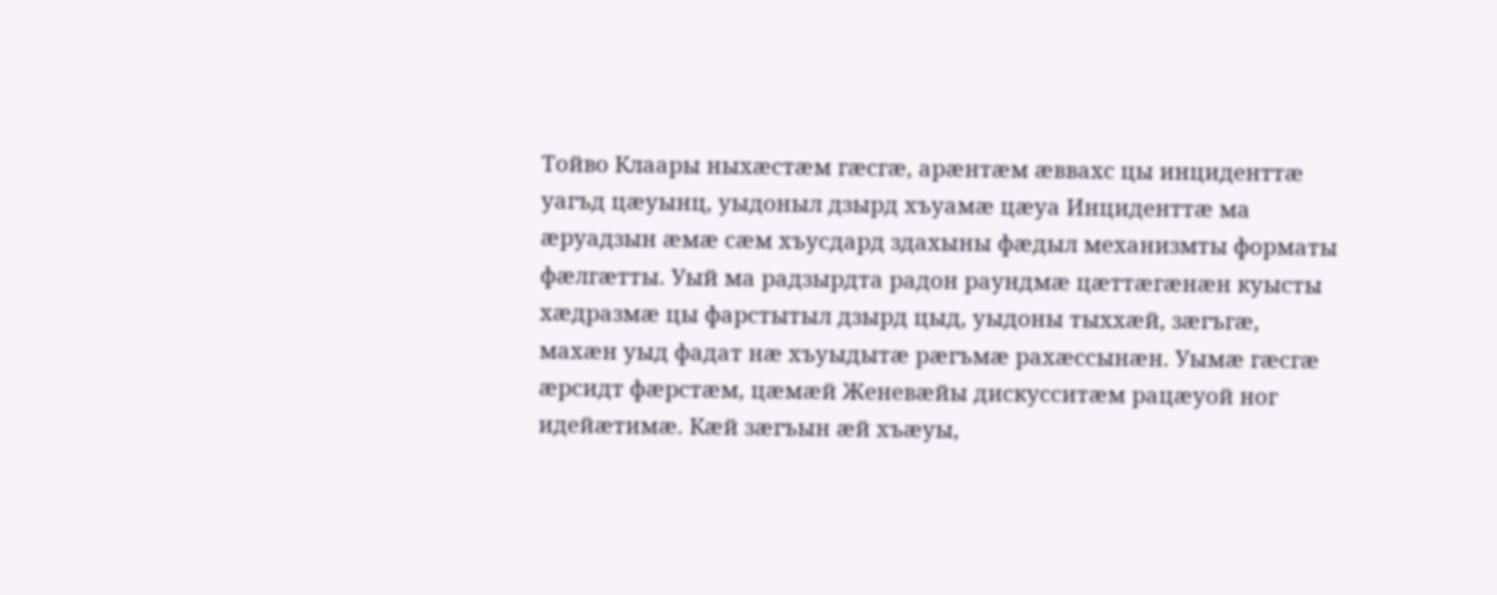Тойво Клаары ныхæстæм гæсгæ, арæнтæм æввахс цы инциденттæ уагъд цæуынц, уыдоныл дзырд хъуамæ цæуа Инциденттæ ма æруадзын æмæ сæм хъусдард здахыны фæдыл механизмты форматы фæлгæтты. Уый ма радзырдта радон раундмæ цæттæгæнæн куысты хæдразмæ цы фарстытыл дзырд цыд, уыдоны тыххæй, зæгъгæ, махæн уыд фадат нæ хъуыдытæ рæгъмæ рахæссынæн. Уымæ гæсгæ æрсидт фæрстæм, цæмæй Женевæйы дискусситæм рацæуой ног идейæтимæ. Кæй зæгъын æй хъæуы,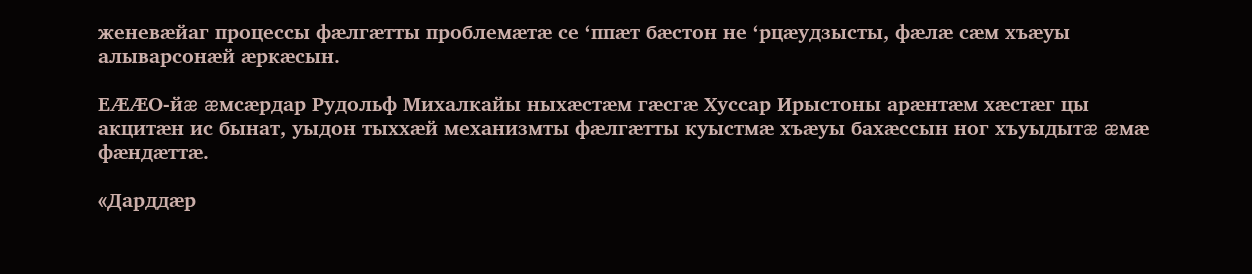женевæйаг процессы фæлгæтты проблемæтæ се ‘ппæт бæстон не ‘рцæудзысты, фæлæ сæм хъæуы алыварсонæй æркæсын.

ЕÆÆО-йæ æмсæрдар Рудольф Михалкайы ныхæстæм гæсгæ Хуссар Ирыстоны арæнтæм хæстæг цы акцитæн ис бынат, уыдон тыххæй механизмты фæлгæтты куыстмæ хъæуы бахæссын ног хъуыдытæ æмæ фæндæттæ.

«Дарддæр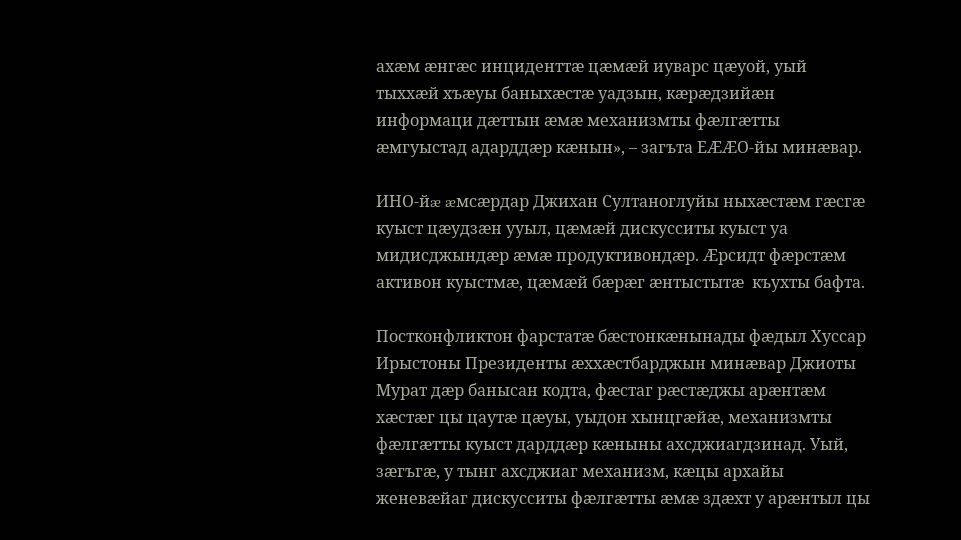ахæм æнгæс инциденттæ цæмæй иуварс цæуой, уый тыххæй хъæуы баныхæстæ уадзын, кæрæдзийæн информаци дæттын æмæ механизмты фæлгæтты æмгуыстад адарддæр кæнын», – загъта ЕÆÆО-йы минæвар.

ИНО-йæ æмсæрдар Джихан Султаноглуйы ныхæстæм гæсгæ куыст цæудзæн ууыл, цæмæй дискусситы куыст уа мидисджындæр æмæ продуктивондæр. Æрсидт фæрстæм активон куыстмæ, цæмæй бæрæг æнтыстытæ  къухты бафта.

Постконфликтон фарстатæ бæстонкæнынады фæдыл Хуссар Ирыстоны Президенты æххæстбарджын минæвар Джиоты Мурат дæр банысан кодта, фæстаг рæстæджы арæнтæм хæстæг цы цаутæ цæуы, уыдон хынцгæйæ, механизмты фæлгæтты куыст дарддæр кæныны ахсджиагдзинад. Уый, зæгъгæ, у тынг ахсджиаг механизм, кæцы архайы женевæйаг дискусситы фæлгæтты æмæ здæхт у арæнтыл цы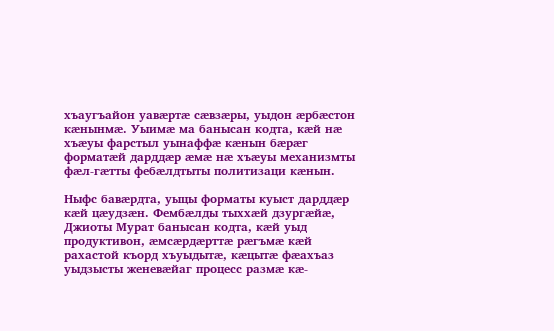хъаугъайон уавæртæ сæвзæры, уыдон æрбæстон кæнынмæ. Уыимæ ма банысан кодта, кæй нæ хъæуы фарстыл уынаффæ кæнын бæрæг форматæй дарддæр æмæ нæ хъæуы механизмты фæл-гæтты фебæлдтыты политизаци кæнын.

Ныфс бавæрдта, уыцы форматы куыст дарддæр кæй цæудзæн. Фембæлды тыххæй дзургæйæ, Джиоты Мурат банысан кодта, кæй уыд продуктивон, æмсæрдæрттæ рæгъмæ кæй рахастой къорд хъуыдытæ, кæцытæ фæахъаз уыдзысты женевæйаг процесс размæ кæ-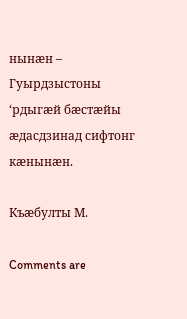нынæн – Гуырдзыстоны ‘рдыгæй бæстæйы æдасдзинад сифтонг кæнынæн.

Къæбулты М.

Comments are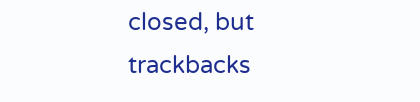closed, but trackbacks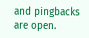and pingbacks are open.